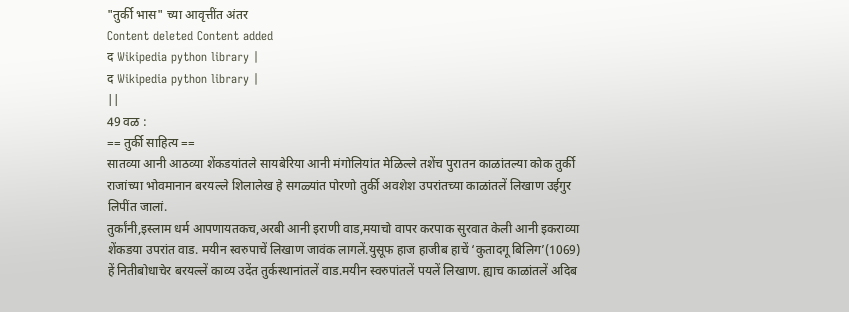"तुर्की भास" च्या आवृत्तींत अंतर
Content deleted Content added
द Wikipedia python library |
द Wikipedia python library |
||
49 वळ :
== तुर्की साहित्य ==
सातव्या आनी आठव्या शेंकडयांतले सायबेरिया आनी मंगोलियांत मेळिल्ले तशेंच पुरातन काळांतल्या कोक तुर्की राजांच्या भोवमानान बरयल्ले शिलालेख हे सगळ्यांत पोरणो तुर्की अवशेश उपरांतच्या काळांतलें लिखाण उईगुर लिपींत जालां.
तुर्कांनी,इस्लाम धर्म आपणायतकच,अरबी आनी इराणी वाड,मयाचो वापर करपाक सुरवात केली आनी इकराव्या शेंकडया उपरांत वाड. मयीन स्वरुपाचें लिखाण जावंक लागलें.युसूफ हाज हाजीब हाचें ‘कुतादगू बिलिग’(1069) हें नितीबोधाचेर बरयल्लें काव्य उदेंत तुर्कस्थानांतलें वाड.मयीन स्वरुपांतलें पयलें लिखाण. ह्याच काळांतलें अदिब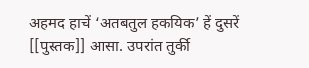अहमद हाचें ‘अतबतुल हकयिक’ हें दुसरें [[पुस्तक]] आसा. उपरांत तुर्की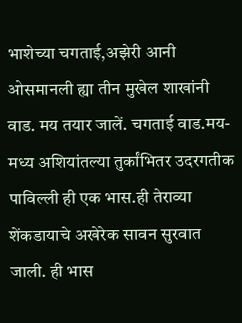भाशेच्या चगताई,अझेरी आनी ओसमानली ह्या तीन मुखेल शाखांनी वाड. मय तयार जालें. चगताई वाड.मय-मध्य अशियांतल्या तुर्कांभितर उदरगतीक पाविल्ली ही एक भास.ही तेराव्या शेंकडायाचे अखेरेक सावन सुरवात जाली. ही भास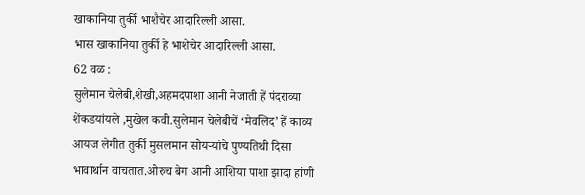खाकानिया तुर्की भाशैचेर आदारिल्ली आसा.
भास खाकानिया तुर्की हे भाशेचेर आदारिल्ली आसा.
62 वळ :
सुलेमान चेलेबी,शेखी,अहमदपाशा आनी नेजाती हें पंदराव्या शेंकडयांयले ,मुखेल कवी.सुलेमान चेलेबीचें ‘मेवलिद’ हें काव्य आयज लेगीत तुर्की मुसलमान सोयऱ्यांचे पुण्यतिथी दिसा भावार्थान वाचतात.ओरुच बेग आनी आशिया पाशा झादा हांणी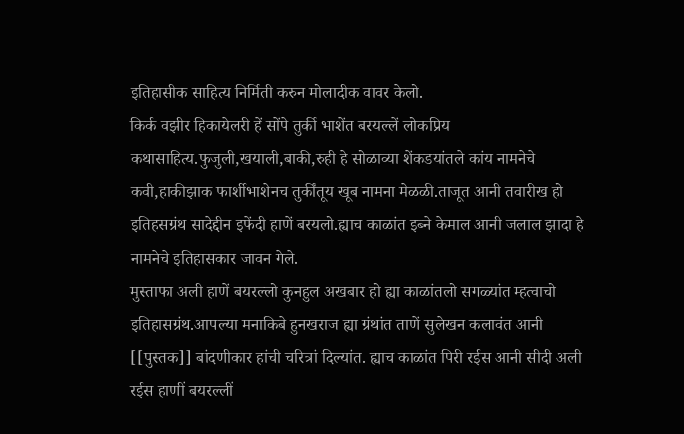इतिहासीक साहित्य निर्मिती करुन मोलादीक वावर केलो.
किर्क वझीर हिकायेलरी हें सोंपे तुर्की भाशेंत बरयल्लें लोकप्रिय कथासाहित्य.फुजुली,खयाली,बाकी,रुही हे सोळाव्या शेंकडयांतले कांय नामनेचे कवी,हाकीझाक फार्शीभाशेनच तुर्कींतूय खूब नामना मेळळी.ताजूत आनी तवारीख हो इतिहसग्रंथ सादेद्दीन इफेंदी हाणें बरयलो.ह्याच काळांत इब्ने केमाल आनी जलाल झादा हे नामनेचे इतिहासकार जावन गेले.
मुस्ताफा अली हाणें बयरल्लो कुनहुल अखबार हो ह्या काळांतलो सगळ्यांत म्हत्वाचो इतिहासग्रंथ.आपल्या मनाकिबे हुनखराज ह्या ग्रंथांत ताणें सुलेखन कलावंत आनी [[पुस्तक]] बांदणीकार हांची चरित्रां दिल्यांत. ह्याच काळांत पिरी रईस आनी सीदी अली रईस हाणीं बयरल्लीं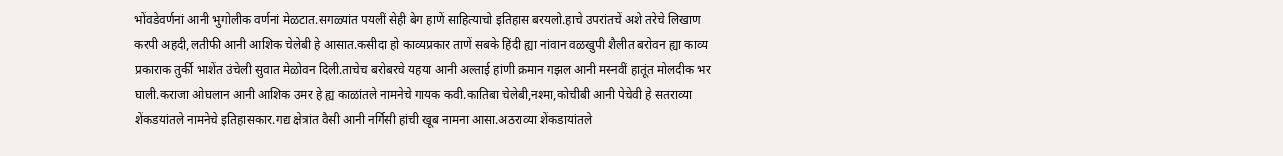भोंवडेवर्णनां आनी भुगोलीक वर्णनां मेळटात.सगळ्यांत पयलीं सेही बेग हाणें साहित्याचो इतिहास बरयलो.हाचे उपरांतचें अशे तरेचे लिखाण करपी अहदी,लतीफी आनी आशिक चेलेबी हे आसात.कसीदा हो काव्यप्रकार ताणें सबके हिंदी ह्या नांवान वळखुपी शैलीत बरोवन ह्या काव्य प्रकाराक तुर्की भाशेंत उंचेली सुवात मेळोवन दिली.ताचेच बरोबरचे यहया आनी अल्ताई हांणी क्रमान गझल आनी मस्नवीं हातूंत मोलदीक भर घाली.कराजा ओघलान आनी आशिक उमर हे ह्य काळांतले नामनेचे गायक कवी.कातिबा चेलेबी,नश्मा,कोचीबी आनी पेचेवी हे सतराव्या शेंकडयांतले नामनेचे इतिहासकार.गद्य क्षेत्रांत वैसी आनी नर्गिसी हांची खूब नामना आसा.अठराव्या शेंकडायांतले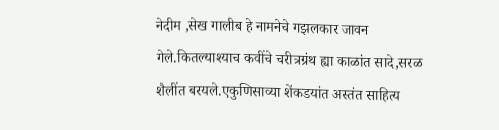नेदीम ,सेख गालीब हे नामनेचे गझलकार जावन गेले.कितल्याश्याच कवींचे चरीत्रग्रंथ ह्या काळांत सादे,सरळ शैलींत बरयले.एकुणिसाव्या शेंकडयांत अस्तंत साहित्य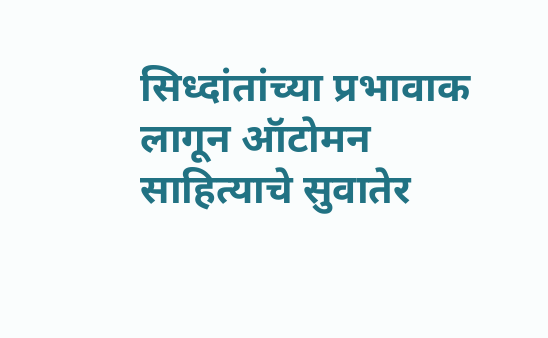सिध्दांतांच्या प्रभावाक लागून ऑटोमन साहित्याचे सुवातेर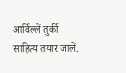आर्विल्लें तुर्की साहित्य तयार जालें.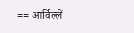== आर्विल्लें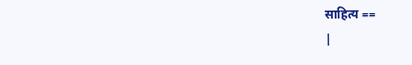साहित्य ==
|